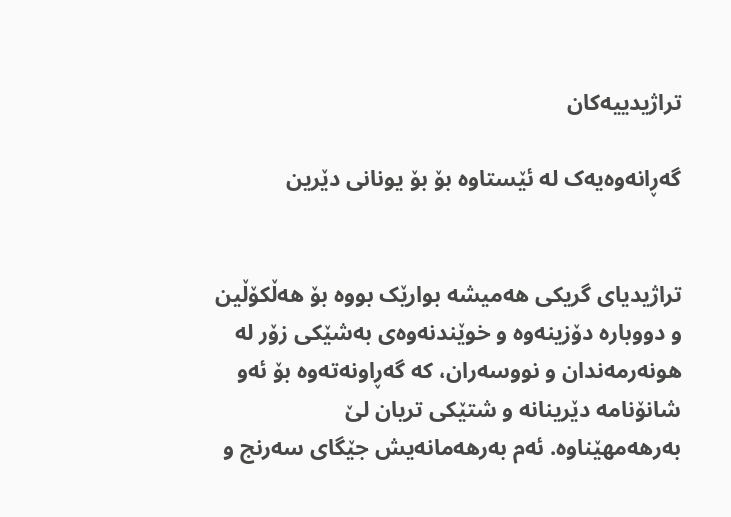تراژیدییەکان

گەڕانەوەیەک لە ئێستاوە بۆ بۆ یونانی دێرین


تراژیدیای گریکی هەمیشە بوارێک بووە بۆ هەڵکۆڵین و دووباره دۆزینه‌وه‌ و خوێندنەوەی بەشێکی زۆر لە هونەرمەندان و نووسەران، کە گەڕاونەتەوە بۆ ئەو شانۆنامە دێرینانە و شتێکی تریان لێ بەرهەمهێناوە. ئەم بەرهەمانەیش جێگای سەرنج و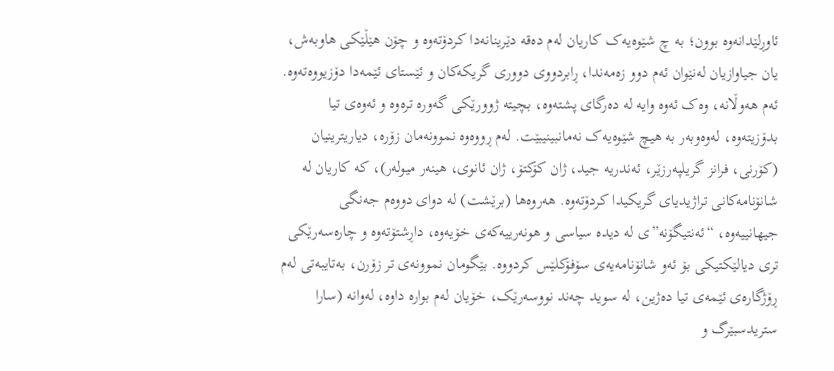ئاوڕلێدانەوە بوون؛ بە چ شێوەیەک کاریان لەم دەقە دێرینانەدا کردۆتەوە و چۆن هێڵێکی هاوبەش، یان جیاوازیان لەنێوان ئەم دوو زەمەندا، ڕابردووی دووری گریکەکان و ئێستای ئێمەدا دۆزیووەتەوە. ئەم هەوڵانە، وەک ئەوە وایە لە دەرگای پشتەوە، بچیتە ژوورێکی گەورە ترەوە و ئەوەی تیا بدۆزیتەوە، لەوەوبەر بە هیچ شێوەیەک نەمانبینیبێت. لەم ڕووەوە نموونەمان زۆرە، دیاریترینیان (کۆرنی، فرانز گریلپەرزێر، ئەندریە جید، ژان کۆکتۆ، ژان ئانوی، هینەر میولەر)، کە کاریان لە شانۆنامەکانی تراژیدیای گریکیدا کردۆتەوە. هەروەها (برێشت) لە دوای دووەم جەنگی جیهانییه‌وه‌، “ئەنتیگۆنە”ی لە دیدە سیاسی و هونەرییەکەی خۆیەوە، داڕشتۆتەوە و چارەسەرێکی تری دیالێکتیکی بۆ ئەو شانۆنامەیەی سۆفۆکلێس کردووە. بێگومان نموونەی تر زۆرن، بەتایبەتی لەم ڕۆژگارەی ئێمەی تیا دەژین، لە سوید چەند نووسەرێک، خۆیان لەم بوارە داوە، لەوانە (سارا ستریدسبێرگ و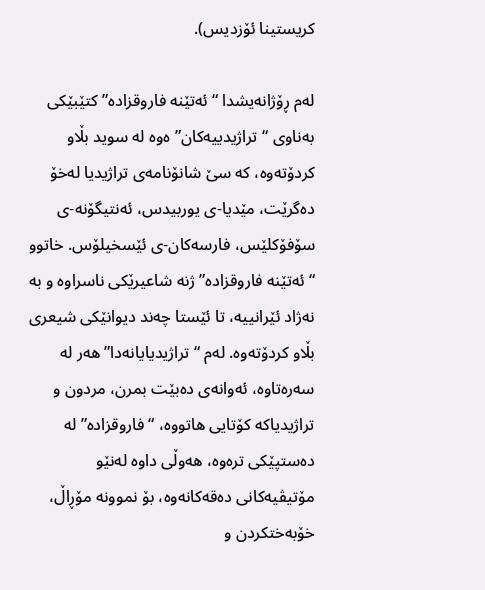کریستینا ئۆزدیس).

لەم ڕۆژانەیشدا “ئەتێنە فاروقزادە” کتێبێکی بەناوی “تراژیدییەکان”ەوە لە سوید بڵاو کردۆتەوە، کە سێ شانۆنامەی تراژیدیا لەخۆ دەگرێت، مێدیا-ی یوربیدس، ئەنتیگۆنە-ی سۆفۆکلێس، فارسەکان-ی ئێسخیلۆس. خاتوو “ئەتێنە فاروقزادە” ژنە شاعیرێکی ناسراوە و بە نەژاد ئێرانییە، تا ئێستا چەند دیوانێکی شیعری بڵاو کردۆتەوە. لەم “تراژیدیایانەدا” هەر لە سەرەتاوە، ئەوانەی دەبێت بمرن، مردون و تراژیدیاکە کۆتایی هاتووە، “فاروقزادە” لە دەستپێکی ترەوە، هەوڵی داوە لەنێو مۆتیڤیەکانی دەقەکانەوە، بۆ نموونە مۆڕاڵ، خۆبەختکردن و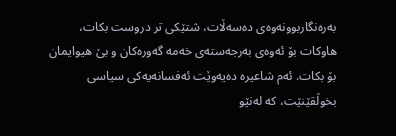بەرەنگاربوونەوەی دەسەڵات، شتێکی تر دروست بکات، هاوکات بۆ ئەوەی بەرجەستەی خەمە گەورەکان و بێ هیوایمان بۆ بکات. ئەم شاعیرە دەیەوێت ئەفسانەیەکی سیاسی بخوڵقێنێت، کە لەنێو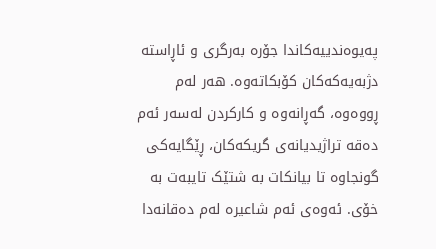پەیوەندییەکاندا جۆرە بەرگری و ئاڕاستە دژبەیەکەکان کۆبکاتەوە. هەر لەم ڕووەوە، گەڕانەوە و کارکردن لەسەر ئەم دەقە تراژیدیانەی گریکەکان، ڕێگایەکی گونجاوە تا بیانکات بە شتێک تایبەت بە خۆی. ئەوەی ئەم شاعیرە لەم دەقانەدا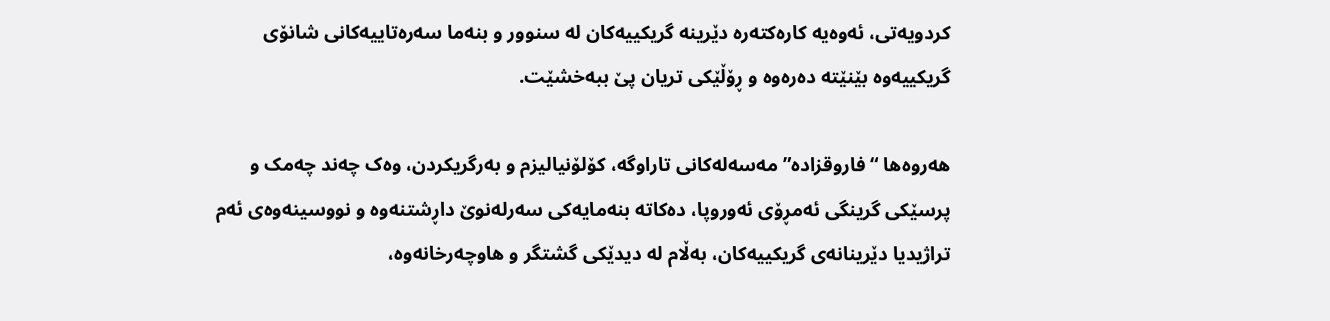کردویەتی، ئەوەیە کارەکتەرە دێرینە گریکییەکان لە سنوور و بنەما سەرەتاییەکانی شانۆی گریکییەوە بێنێتە دەرەوە و ڕۆڵێکی تریان پێ ببەخشێت.

هەروەها “فاروقزادە” مەسەلەکانی تاراوگە، کۆلۆنیالیزم و بەرگریکردن، وەک چەند چەمک و پرسێکی گرینگی ئەمڕۆی ئەوروپا، دەکاتە بنەمایەکی سەرلەنوێ داڕشتنەوە و نووسینەوەی ئەم تراژیدیا دێرینانەی گریکییەکان، بەڵام لە دیدێکی گشتگر و هاوچەرخانەوە،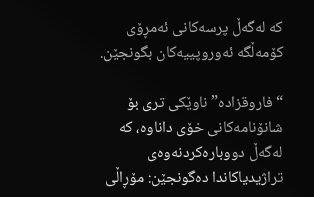کە لەگەڵ پرسەکانی ئەمڕۆی کۆمەڵگە ئەوروپییەکان بگونجێن.

“فاروقزادە” ناوێکی تری بۆ شانۆنامەکانی خۆی داناوە، کە لەگەڵ دووبارەکردنەوەی تراژیدیاکاندا دەگونجێن: مۆڕاڵی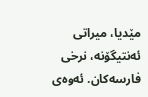مێدیا، میراتی ئەنتیگۆنە، نرخی فارسەکان. ئەوەی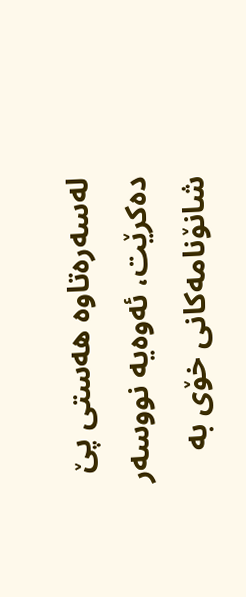لەسەرەتاوە هەستی پێ دەکرێت، ئەوەیە نووسەر شانۆنامەکانی خۆی بە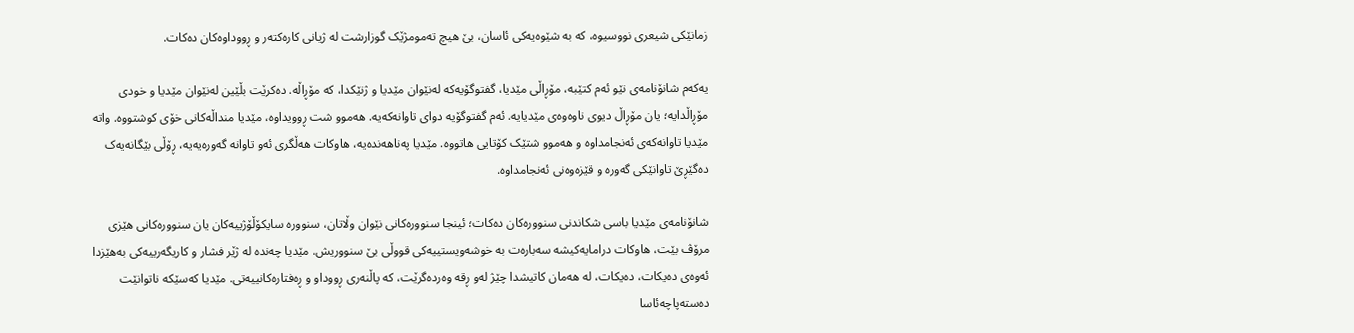زمانێکی شیعری نووسیوە، کە بە شێوەیەکی ئاسان، بێ هیچ تەمومژێک گوزارشت لە ژیانی کارەکتەر و ڕووداوەکان دەکات.

یەکەم شانۆنامەی نێو ئەم کتێبە، مۆڕاڵی مێدیا، گفتوگۆیەکە لەنێوان مێدیا و ژنێکدا، کە مۆڕاڵە. دەکرێت بڵێین لەنێوان مێدیا و خودی مۆڕاڵدایە؛ یان مۆڕاڵ دیوی ناوەوەی مێدیایە. ئەم گفتوگۆیە دوای تاوانەکەیە. هەموو شت ڕوویداوە، مێدیا منداڵەکانی خۆی کوشتووە. واتە مێدیا تاوانەکەی ئەنجامداوە و هەموو شتێک کۆتایی هاتووە. مێدیا پەناهەندەیە، هاوکات هەڵگری ئەو تاوانە گەورەیەیە، ڕۆڵی بێگانەیەک دەگێڕێ تاوانێکی گەورە و قێزەوەنی ئەنجامداوە.

شانۆنامه‌ی مێدیا باسی شکاندنی سنووره‌کان ده‌کات؛ ئینجا سنووره‌کانی نێوان وڵاتان، سنووره‌ سایکۆڵۆژییه‌کان یان سنووره‌کانی هێزی مرۆڤ بێت، هاوکات درامایەکیشە سەبارەت بە خوشەویستییەکی قووڵی بێ سنووریش. مێدیا چەندە لە ژێر فشار و کاریگەرییەکی بەهێزدا ئەوەی دەیکات، دەیکات، لە هەمان کاتیشدا چێژ لەو ڕقە وەردەگرێت، کە پاڵنەری ڕووداو و ڕه‌فتاره‌کانییه‌تی. مێدیا کەسێکە ناتوانێت ده‌سته‌پاچه‌ئاسا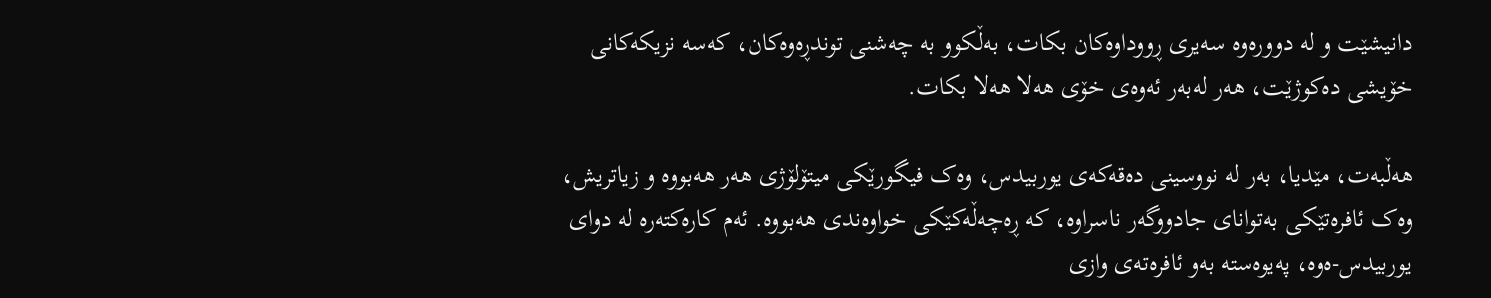دانیشێت و لە دوورەوە سەیری ڕووداوەکان بکات، بەڵکوو بە چەشنی توندڕەوەکان، کەسە نزیکەکانی خۆیشی دەکوژێت، هەر لەبەر ئەوەی خۆی هەلا هەلا بکات.

هه‌ڵبه‌ت، مێدیا، بەر لە نووسینی دەقەکەی یوربیدس، وەک فیگورێکی میتۆلۆژی هەر هەبووە و زیاتریش، وەک ئافرەتێکی بەتوانای جادووگەر ناسراوە، کە ڕەچەڵەکێکی خواوەندی هەبووە. ئەم کارەکتەرە لە دوای یوربیدس-ەوە، پەیوەستە بەو ئافرەتەی وازی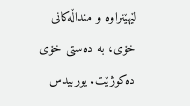لێهێنراوە و منداڵەکانی خۆی، بە دەستی خۆی دەکوژێت. یوربیدس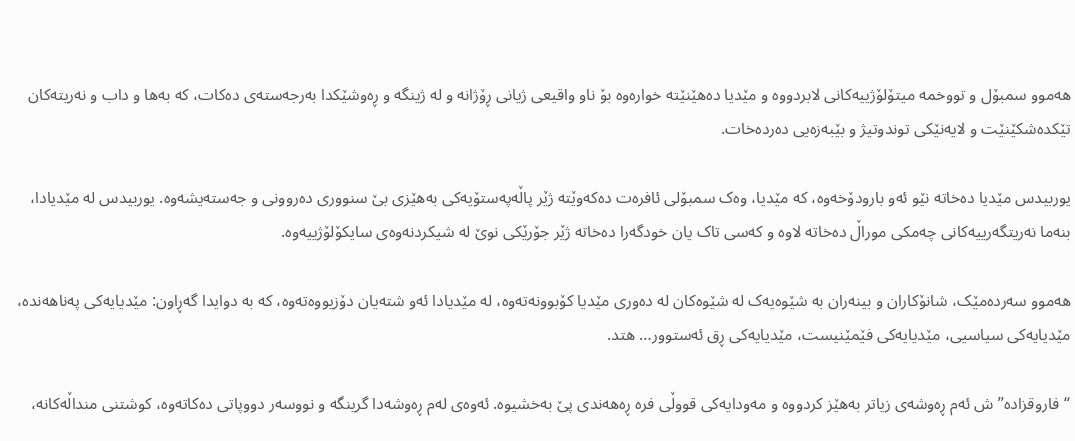هەموو سمبۆل و تووخمە میتۆلۆژییەکانی لابردووە و مێدیا دەهێنێتە خوارەوە بۆ ناو واقیعی ژیانی ڕۆژانە و لە ژینگە و ڕەوشێکدا بەرجەستەی دەکات، کە بەها و داب و نەریتەکان تێکدەشکێنێت و لایەنێکی توندوتیژ و بێبەزەیی دەردەخات.

یوربیدس مێدیا دەخاتە نێو ئەو بارودۆخەوە، کە مێدیا، وەک سمبۆلی ئافرەت دەکەوێتە ژێر پاڵەپەستۆیەکی بەهێزی بێ سنووری دەروونی و جەستەیشەوە. یوربیدس لە مێدیادا، بنەما نەریتگەرییەکانی چەمکی موراڵ دەخاتە لاوە و کەسی تاک یان خودگەرا دەخاتە ژێر جۆرێکی نوێ لە شیکردنەوەی سایکۆلۆژییەوە.

هەموو سەردەمێک، شانۆکاران و بینەران بە شێوەیەک لە شێوەکان لە دەوری مێدیا کۆبوونەتەوە، لە مێدیادا ئەو شتەیان دۆزیووەتەوە، کە بە دوایدا گەڕاون: مێدیایەکی پەناهەندە، مێدیایەکی سیاسیی، مێدیایەکی فێمێنیست، مێدیایەکی ڕق ئەستوور… هتد.

“فاروقزادە”ش ئەم ڕەوشەی زیاتر بەهێز کردووە و مەودایەکی قووڵی فرە ڕەهەندی پێ بەخشیوە. ئەوەی لەم ڕەوشەدا گرینگە و نووسەر دووپاتی دەکاتەوە، کوشتنی منداڵەکانە،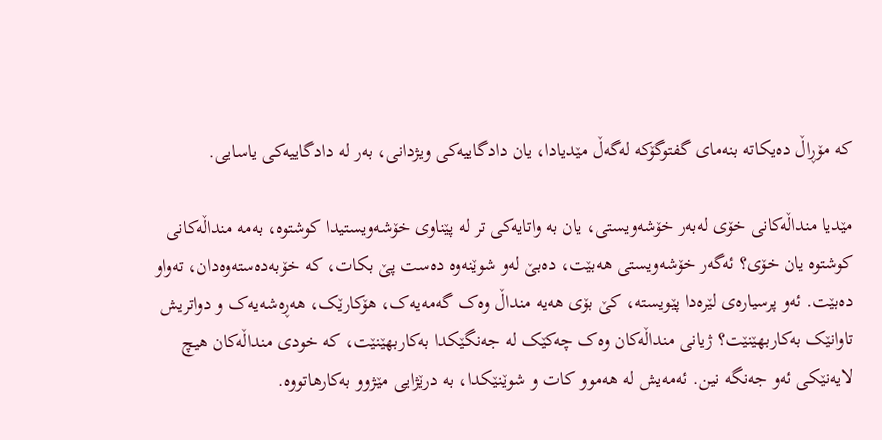کە مۆڕاڵ دەیکاتە بنەمای گفتوگۆکە لەگەڵ مێدیادا، یان دادگاییەکی ویژدانی، بەر لە دادگاییەکی یاسایی.

مێدیا منداڵەکانی خۆی لەبەر خۆشەویستی، یان بە واتایەکی تر لە پێناوی خۆشەویستیدا کوشتوە، بەمە منداڵەکانی کوشتوە یان خۆی؟ ئەگەر خۆشەویستی هەبێت، دەبێ لەو شوێنەوە دەست پێ بکات، کە خۆبەدەستەوەدان، تەواو دەبێت. ئەو پرسیارەی لێرەدا پێویستە، کێ بۆی هەیە منداڵ وەک گەمەیەک، هۆکارێک، هەڕەشەیەک و دواتریش تاوانێک بەکاربهێنێت؟ ژیانی منداڵەکان وەک چەکێک لە جەنگێکدا بەکاربهێنێت، کە خودی منداڵەکان هیچ لایەنێکی ئەو جەنگە نین. ئەمەیش لە هەموو کات و شوێنێکدا، بە درێژایی مێژوو بەکارهاتووە.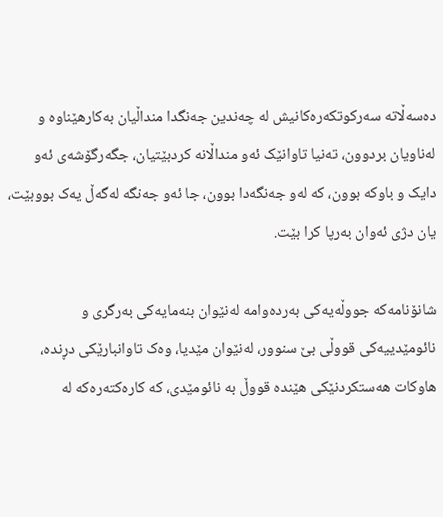دەسەڵاتە سەرکوتکەرەکانیش لە چەندین جەنگدا منداڵیان بەکارهێناوە و لەناویان بردوون، تەنیا تاوانێک ئەو منداڵانە کردبێتیان، جگەرگۆشەی ئەو دایک و باوکە بوون، کە لەو جەنگەدا بوون، جا ئەو جەنگە لەگەڵ یەک بووبێت، یان دژی ئەوان بەرپا کرا بێت.

شانۆنامەکە جووڵەیەکی بەردەوامە لەنێوان بنەمایەکی بەرگری و نائومێدییەکی قووڵی بێ سنوور، لەنێوان مێدیا، وەک تاوانبارێکی دڕندە، هاوکات هەستکردنێکی هێندە قووڵ بە نائومێدی، کە کارەکتەرەکە لە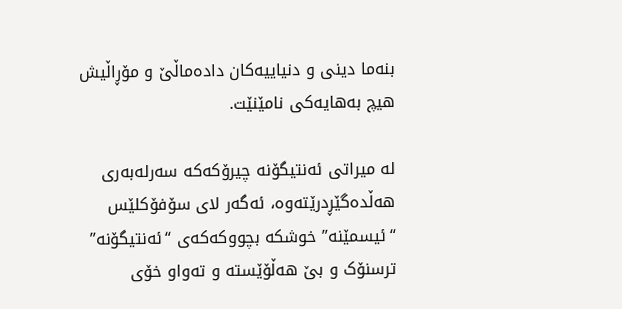بنەما دینی و دنیاییەکان دادەماڵێ و مۆڕاڵیش هیچ بەهایەکی نامێنێت.

لە میراتی ئەنتیگۆنە چیرۆکەکە سه‌رله‌به‌ری هەڵدەگێڕدرێتەوە، ئەگەر لای سۆفۆکلێس “ئیسمێنە” خوشکە بچووکەکەی “ئەنتیگۆنە” ترسنۆک و بێ هەڵۆێستە و تەواو خۆی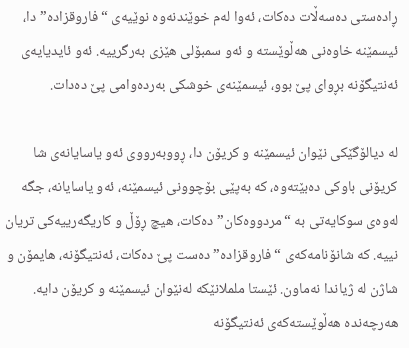ڕادەستی دەسەڵات دەکات، ئەوا لەم خوێندنەوە نوێیەی “فاروقزادە”دا، ئیسمێنە خاوەنی هەڵوێستە و ئەو سمبۆلی هێزی بەرگرییە. ئەو ئایدیایەی ئەنتیگۆنە بڕوای پێ بوو، ئیسمێنەی خوشکی بەردەوامی پێ دەدات.

لە دیالۆگێکی نێوان ئیسمێنە و کریۆن دا، ڕووبەرووی ئەو یاسایانەی شا کریۆنی باوکی دەبێتەوە، کە بەپێی بۆچوونی ئیسمێنە، ئەو یاسایانە، جگە لەوەی سوکایەتی بە “مردووەکان” دەکات، هیچ ڕۆڵ و کاریگەرییەکی تریان نییە. کە شانۆنامەکەی “فاروقزادە” دەست پێ دەکات، ئەنتیگۆنە، هایمۆن و شاژن لە ژیاندا نەماون. ئێستا ململانێکە لەنێوان ئیسمێنە و کریۆن دایە. هەرچەندە هەڵوێستەکەی ئەنتیگۆنە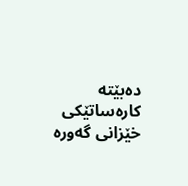دەبێتە کارەساتێکی خێزانی گەورە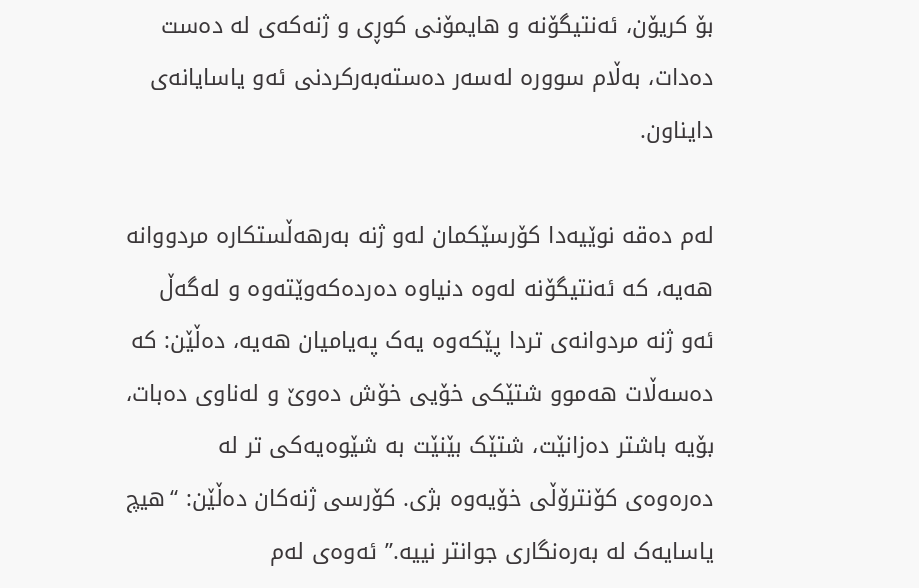بۆ کریۆن، ئەنتیگۆنە و هایمۆنی کوڕی و ژنەکەی لە دەست دەدات، بەڵام سوورە لەسەر دەستەبەرکردنی ئەو یاسایانەی دایناون.

لەم دەقە نوێیەدا کۆرسێکمان لەو ژنە بەرهەڵستکارە مردووانە هەیە، کە ئەنتیگۆنە لەوە دنیاوە دەردەکەوێتەوە و لەگەڵ ئەو ژنە مردوانەی تردا پێکەوە یەک پەیامیان هەیە، دەڵێن: کە دەسەڵات هەموو شتێکی خۆیی خۆش دەوێ و لەناوی دەبات، بۆیە باشتر دەزانێت، شتێک بێنێت بە شێوەیەکی تر لە دەرەوەی کۆنترۆڵی خۆیەوە بژی. کۆرسی ژنەکان دەڵێن: “هیچ یاسایەک لە بەرەنگاری جوانتر نییە.” ئەوەی لەم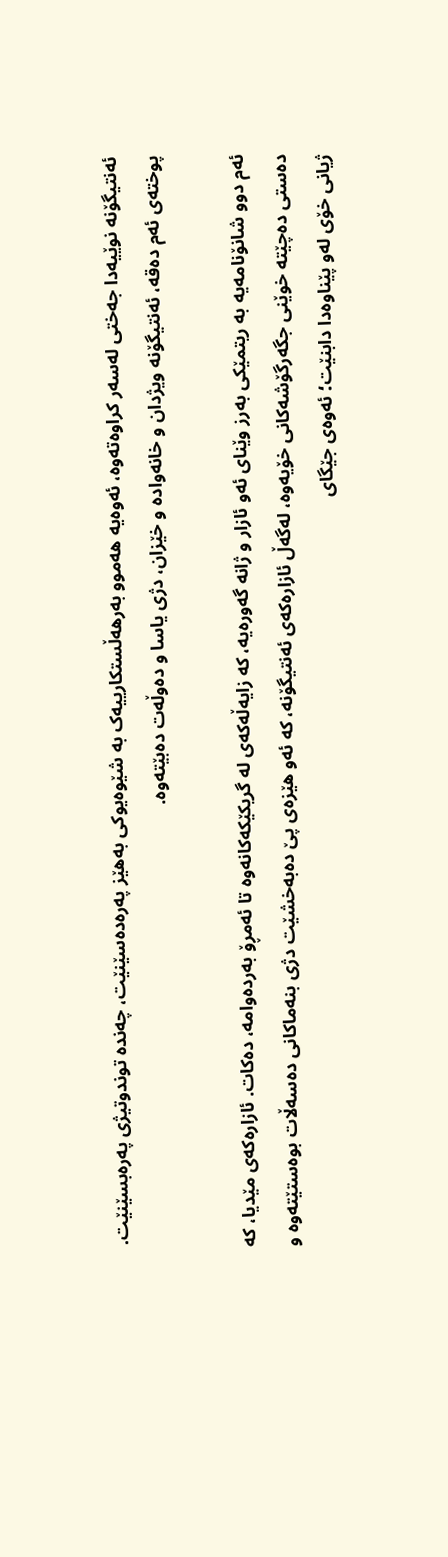ئەنتیگۆنە نوێیەدا جەختی لەسەر کراوەتەوە، ئەوەیە هەموو بەرهەڵستکارییەک بە شێوەیوکی بەهێز پەرەدەسێنێت، چەندە توندوتیژی پەرەبسێنێت. پوختەی ئەم دەقە، ئەنتیگۆنە ویژدان و خانەوادە و خێزان، دژی یاسا و دەوڵەت دەبێتەوە.

ئەم دوو شانۆنامەیە بە ریتمێکی بەرز وێنای ئەو ئازار و ژانە گەورەیە، کە زایەڵەکەی لە گریکێکەکانەوە تا ئەمڕۆ بەردەوامە، دەکات. ئازارەکەی مێدیا، کە دەستی دەچێتە خوێنی جگەرگۆشەکانی خۆیەوە، لەگەڵ ئازارەکەی ئەنتیگۆنە، کە ئەو هێزەی پێ دەبەخشێت دژی بنەماکانی دەسەڵات بوەستێتەوە و ژیانی خۆی لەو پێناوەدا دابنێت؛ ئەوەی جێگای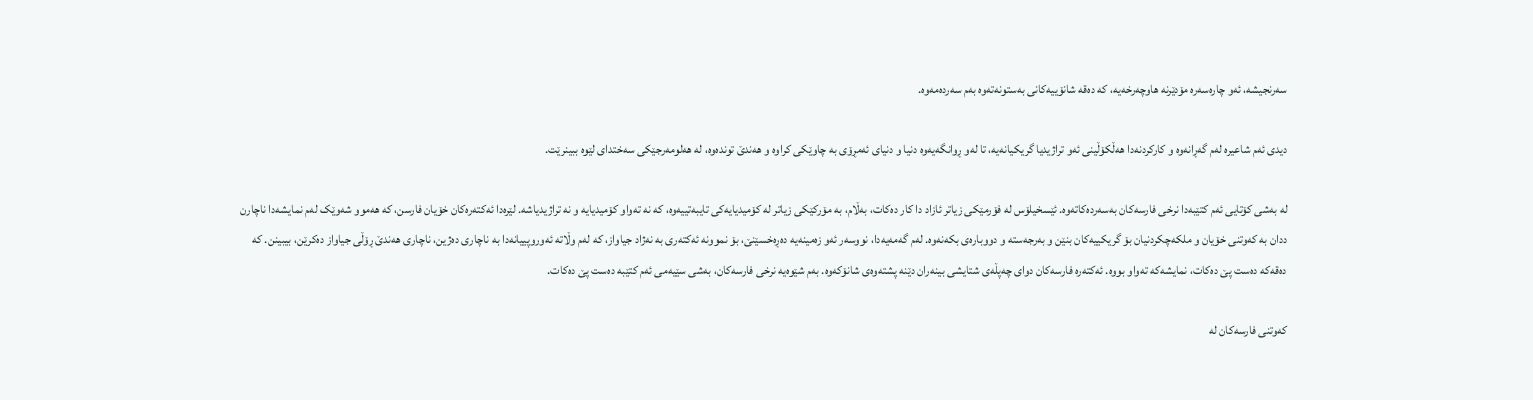سەرنجیشە، ئەو چارەسەرە مۆدێرنە هاوچەرخەیە، کە دەقە شانۆییەکانی بەستونەتەوە بەم سەردەمەوە.

دیدی ئەم شاعیرە لەم گەڕانەوە و کارکردنەدا هەڵکۆڵینی ئەو تراژیدیا گریکیانەیە، تا لەو ڕوانگەیەوە دنیا و دنیای ئەمڕۆی بە چاوێکی کراوە و هەندێ توندەوە، لە هەلومەرجێکی سەختدای لێوە ببینرێت.

لە بەشی کۆتایی ئەم کتێبەدا نرخی فارسەکان بەسەردەکاتەوە. ئێسخیلۆس لە فۆرمێکی زیاتر ئازاد دا کار دەکات، بەڵام، بە مۆرکێکی زیاتر لە کۆمیدیایەکی تایبەتییەوە، کە نە تەواو کۆمیدیایە و نە تراژیدیاشە. لێرەدا ئەکتەرەکان خۆیان فارسن، کە هەموو شەوێک لەم نمایشەدا ناچارن ددان بە کەوتنی خۆیان و ملکەچکردنیان بۆ گریکییەکان بنێن و بەرجەستە و دووبارەی بکەنەوە. لەم گەمەیەدا، نووسەر ئەو زەمینەیە دەڕەخسێنێ، بۆ نموونە ئەکتەری بە نەژاد جیاواز، کە لەم وڵاتە ئەوروپییانەدا بە ناچاری دەژین، ناچاری هەندێ ڕۆڵی جیاواز دەکرێن، بیبینن. کە دەقەکە دەست پێ دەکات، نمایشەکە تەواو بووە. ئەکتەرە فارسەکان دوای چەپڵەی شتایشی بینەران دێنە پشتەوەی شانۆکەوە. بەم شێوەیە نرخی فارسەکان، بەشی سێیەمی ئەم کتێبە دەست پێ دەکات.

کەوتنی فارسەکان لە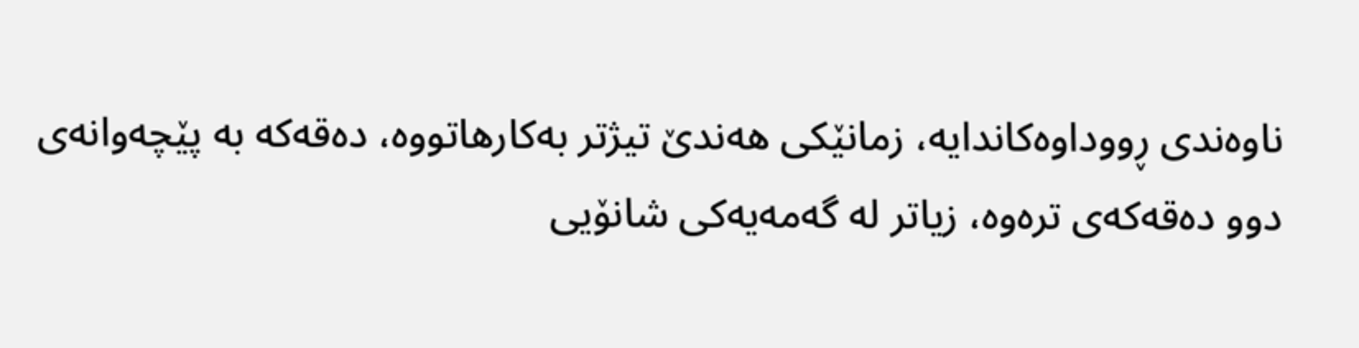ناوەندی ڕووداوەکاندایە، زمانێکی هەندێ تیژتر بەکارهاتووە، دەقەکە بە پێچەوانەی دوو دەقەکەی ترەوە، زیاتر لە گەمەیەکی شانۆیی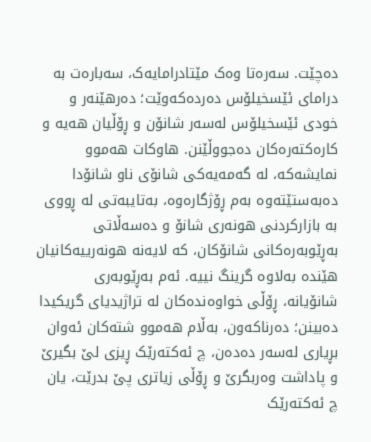دەچێت. سەرەتا وەک مێتادرامایەک، سەبارەت بە درامای ئێسخیلۆس دەردەکەوێت؛ دەرهێنەر و خودی ئێسخیلۆس لەسەر شانۆن و ڕۆڵیان هەیە و کارەکتەرەکان دەجووڵێنن. هاوکات هەموو نمایشەکە، لە گەمەیەکی شانۆی ناو شانۆدا دەبەستێتەوە بەم ڕۆژگارەوە، بەتایبەتی لە ڕووی بە بازارکردنی هونەری شانۆ و دەسەڵاتی بەڕێوبەرەکانی شانۆکان، کە لایەنە هونەرییەکانیان هێندە بەلاوە گرینگ نییە. ئەم بەڕێوبەری شانۆیانە، ڕۆڵی خواوەندەکان لە تراژیدیای گریکیدا دەبینن؛ دەرناکەون، بەڵام هەموو شتەکان ئەوان بڕیاری لەسەر دەدەن، چ ئەکتەرێک ڕیزی لێ بگیرێ و پاداشت وەربگرێ و ڕۆڵی زیاتری پێ بدرێت، یان چ ئەکتەرێک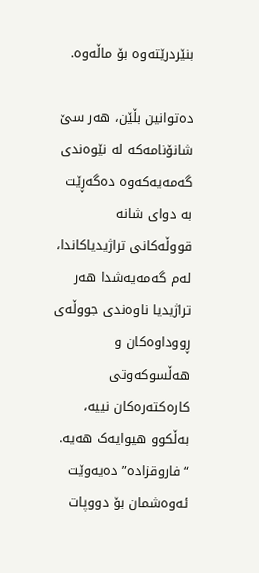بنێردرێتەوە بۆ ماڵەوە.

دەتوانین بڵێن، هەر سێ شانۆنامەکە لە نێوەندی گەمەیەکەوە دەگەڕێت بە دوای شانە قووڵەکانی تراژیدیاکاندا، لەم گەمەیەشدا هەر تراژیدیا ناوەندی جووڵەی ڕووداوەکان و هەڵسوکەوتی کارەکتەرەکان نییە، بەڵکوو هیوایەک هەیە. “فاروقزادە” دەیەوێت ئەوەشمان بۆ دووپات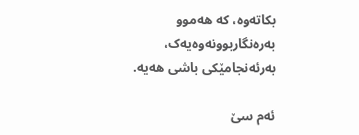بکاتەوە، کە هەموو بەرەنگاربوونەوەیەک، بەرئەنجامێکی باشی هەیە.

ئەم سێ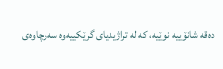دەقە شانۆییە نوێیە، کە لە تراژیدیای گرێکییەوە سەرچاوەی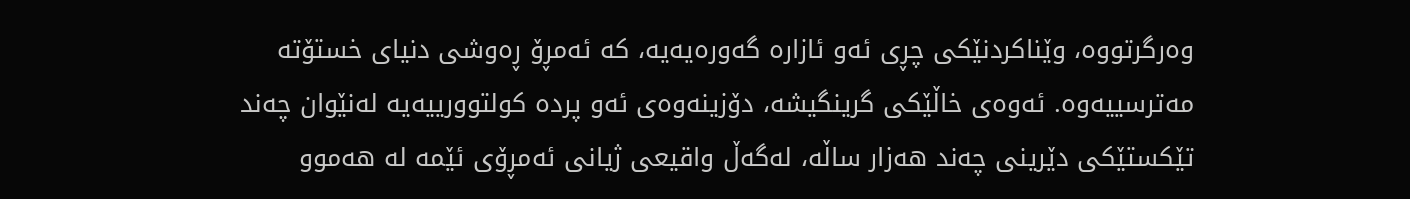وەرگرتووە، وێناکردنێکی چڕی ئەو ئازارە گەورەیەیە، کە ئەمڕۆ ڕەوشی دنیای خستۆتە مەترسییەوە. ئەوەی خاڵێکی گرینگیشە، دۆزینەوەی ئەو پردە کولتوورییەیە لەنێوان چەند تێکستێکی دێرینی چەند هەزار ساڵە، لەگەڵ واقیعی ژیانی ئەمڕۆی ئێمە لە هەموو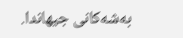بەشەکانی جیهاندا.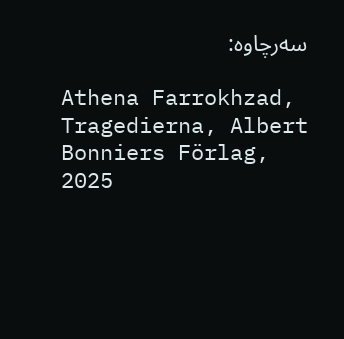سەرچاوە:

Athena Farrokhzad, Tragedierna, Albert Bonniers Förlag, 2025